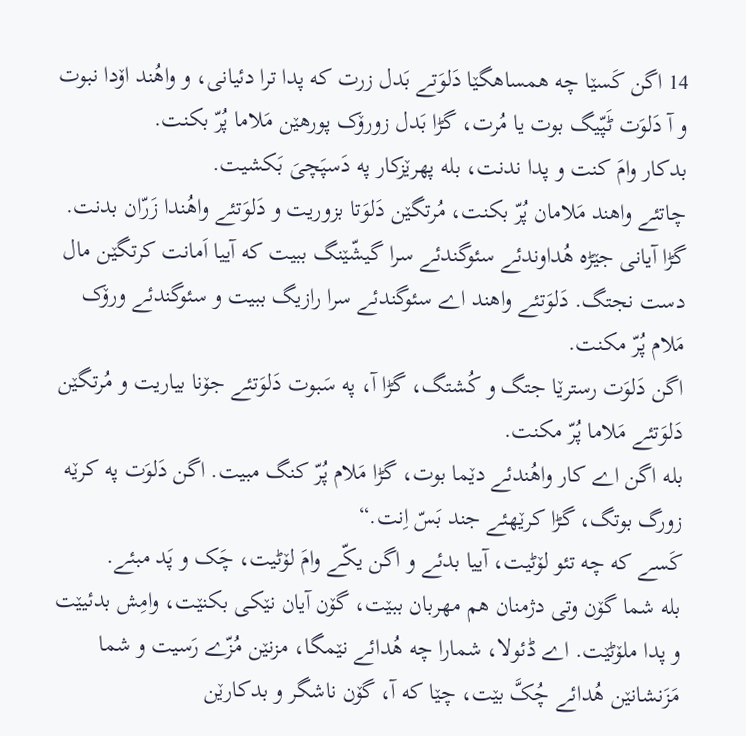14 اگن کَسێا چه همساهگێا دَلوَتے بَدل زرت که پدا ترا دئیانی، و واهُند اۆدا نبوت و آ دَلوَت ٹَپّیگ بوت یا مُرت، گڑا بَدل زورۆک پورهێن مَلاما پُرّ بکنت.
بدکار وامَ کنت و پدا ندنت، بله پهرێزکار په دَسپَچیَ بَکشیت.
چاتئے واهند مَلامان پُرّ بکنت، مُرتگێن دَلوَتا بزوریت و دَلوَتئے واهُندا زَرّان بدنت.
گڑا آیانی جێڑه هُداوندئے سئوگندئے سرا گیشّێنگ ببیت که آییا اَمانت کرتگێن مال دست نجتگ. دَلوَتئے واهند اے سئوگندئے سرا رازیگ ببیت و سئوگندئے ورۆک مَلام پُرّ مکنت.
اگن دَلوَت رسترێا جتگ و کُشتگ، گڑا آ، په سَبوت دَلوَتئے جۆنا بیاریت و مُرتگێن دَلوَتئے مَلاما پُرّ مکنت.
بله اگن اے کار واهُندئے دێما بوت، گڑا مَلام پُرّ کنگ مبیت. اگن دَلوَت په کرێه زورگ بوتگ، گڑا کرێهئے جند بَسّ اِنت.“
کَسے که چه تئو لۆٹیت، آییا بدئے و اگن یکّے وامَ لۆٹیت، چَک و پَد مبئے.
بله شما گۆن وتی دژمنان هم مهربان ببێت، گۆن آیان نێکی بکنێت، وامِش بدئیێت و پدا ملۆٹێت. اے ڈئولا، شمارا چه هُدائے نێمگا، مزنێن مُزّے رَسیت و شما مَزَنشانێن هُدائے چُکَّ بێت، چێا که آ، گۆن ناشگر و بدکارێن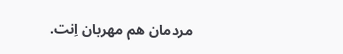مردمان هم مهربان اِنت.